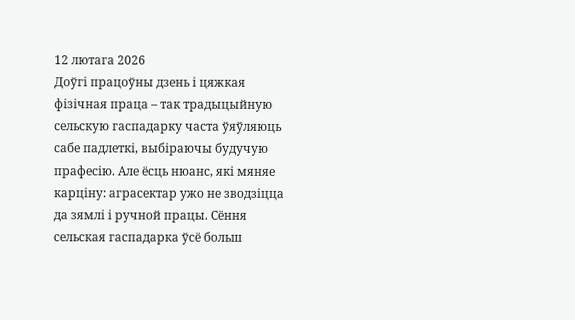12 лютага 2026
Доўгі працоўны дзень і цяжкая фізічная праца – так традыцыйную сельскую гаспадарку часта ўяўляюць сабе падлеткі, выбіраючы будучую прафесію. Але ёсць нюанс, які мяняе карціну: аграсектар ужо не зводзіцца да зямлі і ручной працы. Сёння сельская гаспадарка ўсё больш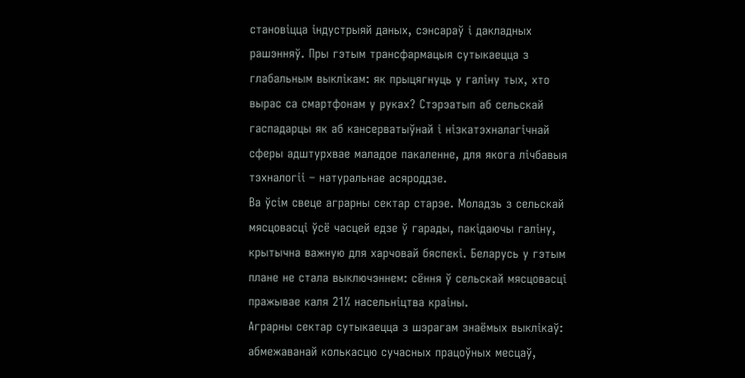становіцца індустрыяй даных, сэнсараў і дакладных рашэнняў. Пры гэтым трансфармацыя сутыкаецца з глабальным выклікам: як прыцягнуць у галіну тых, хто вырас са смартфонам у руках? Стэрэатып аб сельскай гаспадарцы як аб кансерватыўнай і нізкатэхналагічнай сферы адштурхвае маладое пакаленне, для якога лічбавыя тэхналогіі – натуральнае асяроддзе.
Ва ўсім свеце аграрны сектар старэе. Моладзь з сельскай мясцовасці ўсё часцей едзе ў гарады, пакідаючы галіну, крытычна важную для харчовай бяспекі. Беларусь у гэтым плане не стала выключэннем: сёння ў сельскай мясцовасці пражывае каля 21% насельніцтва краіны.
Аграрны сектар сутыкаецца з шэрагам знаёмых выклікаў: абмежаванай колькасцю сучасных працоўных месцаў,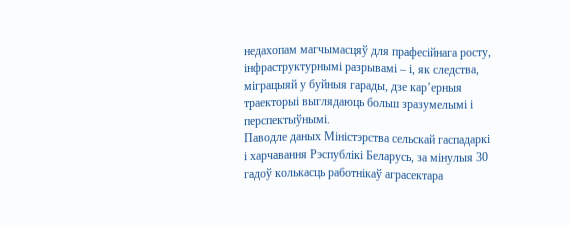недахопам магчымасцяў для прафесійнага росту, інфраструктурнымі разрывамі – і, як следства, міграцыяй у буйныя гарады, дзе кар’ерныя траекторыі выглядаюць больш зразумелымі і перспектыўнымі.
Паводле даных Міністэрства сельскай гаспадаркі і харчавання Рэспублікі Беларусь, за мінулыя 30 гадоў колькасць работнікаў аграсектара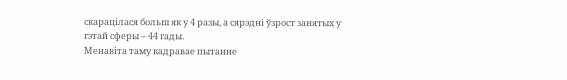скарацілася больш як у 4 разы, а сярэдні ўзрост занятых у гэтай сферы – 44 гады.
Менавіта таму кадравае пытанне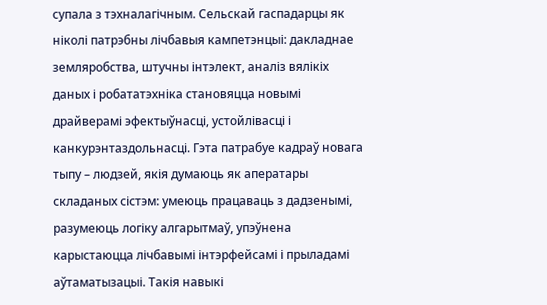супала з тэхналагічным. Сельскай гаспадарцы як ніколі патрэбны лічбавыя кампетэнцыі: дакладнае земляробства, штучны інтэлект, аналіз вялікіх даных і робататэхніка становяцца новымі драйверамі эфектыўнасці, устойлівасці і канкурэнтаздольнасці. Гэта патрабуе кадраў новага тыпу – людзей, якія думаюць як аператары складаных сістэм: умеюць працаваць з дадзенымі, разумеюць логіку алгарытмаў, упэўнена карыстаюцца лічбавымі інтэрфейсамі і прыладамі аўтаматызацыі. Такія навыкі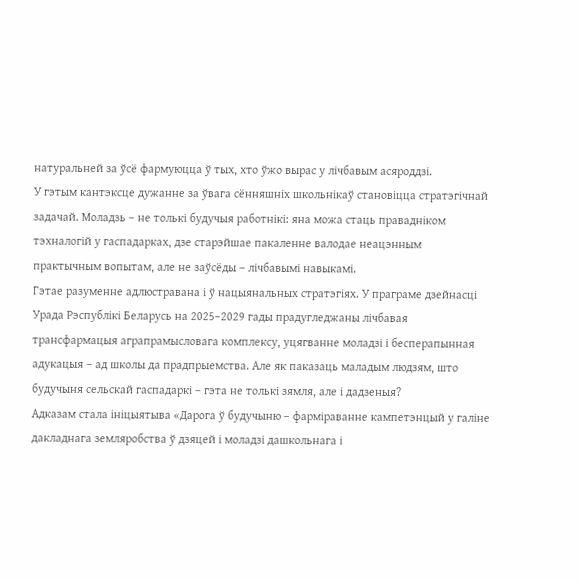натуральней за ўсё фармуюцца ў тых, хто ўжо вырас у лічбавым асяроддзі.
У гэтым кантэксце дужанне за ўвага сённяшніх школьнікаў становіцца стратэгічнай задачай. Моладзь – не толькі будучыя работнікі: яна можа стаць правадніком тэхналогій у гаспадарках, дзе старэйшае пакаленне валодае неацэнным практычным вопытам, але не заўсёды – лічбавымі навыкамі.
Гэтае разуменне адлюстравана і ў нацыянальных стратэгіях. У праграме дзейнасці Урада Рэспублікі Беларусь на 2025–2029 гады прадугледжаны лічбавая трансфармацыя аграпрамысловага комплексу, уцягванне моладзі і бесперапынная адукацыя – ад школы да прадпрыемства. Але як паказаць маладым людзям, што будучыня сельскай гаспадаркі – гэта не толькі зямля, але і дадзеныя?
Адказам стала ініцыятыва «Дарога ў будучыню – фарміраванне кампетэнцый у галіне дакладнага земляробства ў дзяцей і моладзі дашкольнага і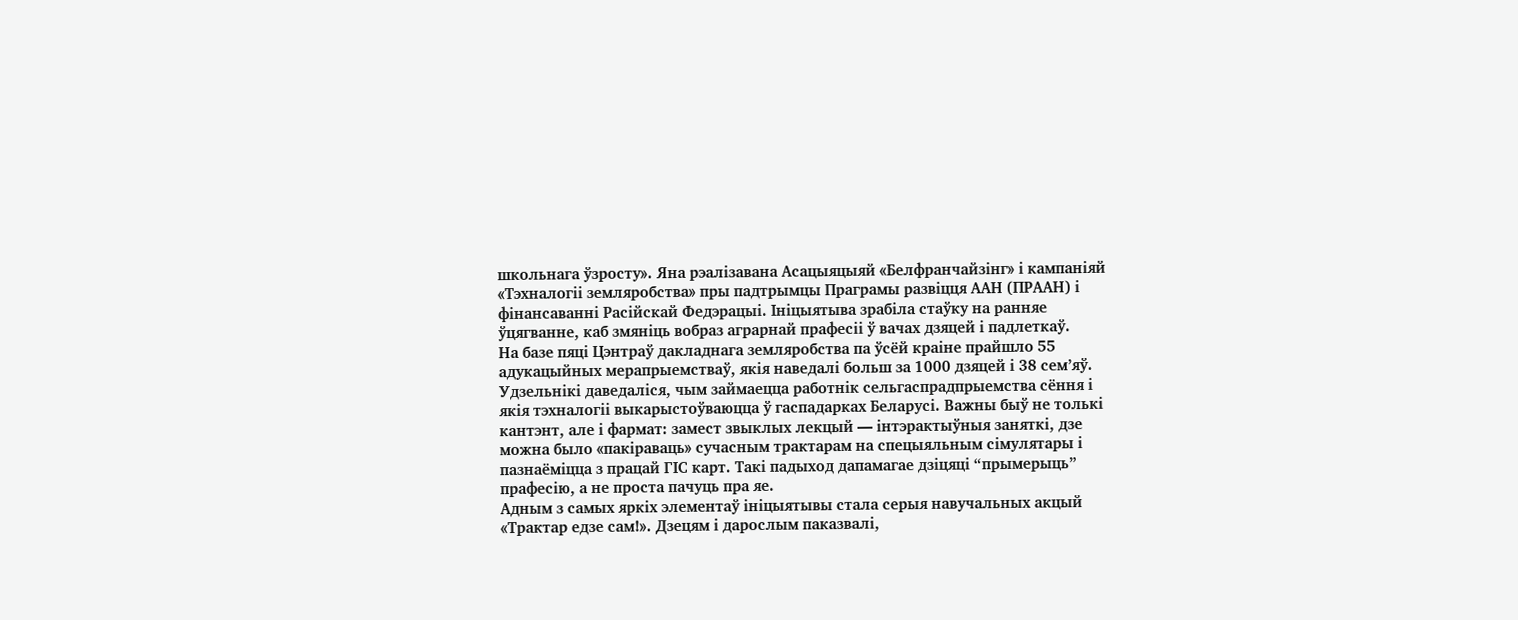школьнага ўзросту». Яна рэалізавана Асацыяцыяй «Белфранчайзінг» і кампаніяй «Тэхналогіі земляробства» пры падтрымцы Праграмы развіцця ААН (ПРААН) і фінансаванні Расійскай Федэрацыі. Ініцыятыва зрабіла стаўку на ранняе ўцягванне, каб змяніць вобраз аграрнай прафесіі ў вачах дзяцей і падлеткаў.
На базе пяці Цэнтраў дакладнага земляробства па ўсёй краіне прайшло 55 адукацыйных мерапрыемстваў, якія наведалі больш за 1000 дзяцей і 38 сем’яў. Удзельнікі даведаліся, чым займаецца работнік сельгаспрадпрыемства сёння і якія тэхналогіі выкарыстоўваюцца ў гаспадарках Беларусі. Важны быў не толькі кантэнт, але і фармат: замест звыклых лекцый — інтэрактыўныя заняткі, дзе можна было «пакіраваць» сучасным трактарам на спецыяльным сімулятары і пазнаёміцца з працай ГІС карт. Такі падыход дапамагае дзіцяці “прымерыць” прафесію, а не проста пачуць пра яе.
Адным з самых яркіх элементаў ініцыятывы стала серыя навучальных акцый «Трактар едзе сам!». Дзецям і дарослым паказвалі,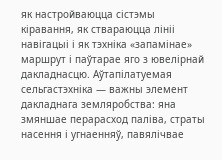як настройваюцца сістэмы кіравання, як ствараюцца лініі навігацыі і як тэхніка «запамінае» маршрут і паўтарае яго з ювелірнай дакладнасцю. Аўтапілатуемая сельгастэхніка — важны элемент дакладнага земляробства: яна змяншае перарасход паліва, страты насення і угнаенняў, павялічвае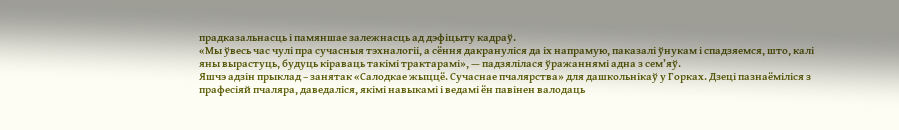прадказальнасць і памяншае залежнасць ад дэфіцыту кадраў.
«Мы ўвесь час чулі пра сучасныя тэхналогіі, а сёння дакрануліся да іх напрамую, паказалі ўнукам і спадзяемся, што, калі яны вырастуць, будуць кіраваць такімі трактарамі», — падзялілася ўражаннямі адна з сем’яў.
Яшчэ адзін прыклад – занятак «Салодкае жыццё. Сучаснае пчалярства» для дашкольнікаў у Горках. Дзеці пазнаёміліся з прафесіяй пчаляра, даведаліся, якімі навыкамі і ведамі ён павінен валодаць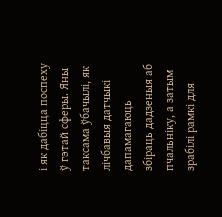і як дабіцца поспеху ў гэтай сферы. Яны таксама ўбачылі, як лічбавыя датчыкі дапамагаюць збіраць дадзеныя аб пчальніку, а затым зрабілі рамкі для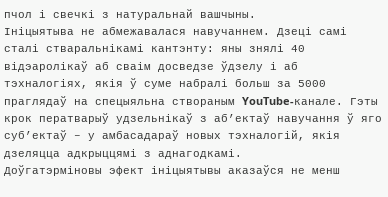пчол і свечкі з натуральнай вашчыны.
Ініцыятыва не абмежавалася навучаннем. Дзеці самі сталі стваральнікамі кантэнту: яны знялі 40 відэаролікаў аб сваім досведзе ўдзелу і аб тэхналогіях, якія ў суме набралі больш за 5000 праглядаў на спецыяльна створаным YouTube-канале. Гэты крок ператварыў удзельнікаў з аб’ектаў навучання ў яго суб’ектаў – у амбасадараў новых тэхналогій, якія дзеляцца адкрыццямі з аднагодкамі.
Доўгатэрміновы эфект ініцыятывы аказаўся не менш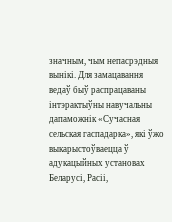значным, чым непасрэдныя вынікі. Для замацавання ведаў быў распрацаваны інтэрактыўны навучальны дапаможнік «Сучасная сельская гаспадарка», які ўжо выкарыстоўваецца ў адукацыйных установах Беларусі, Расіі,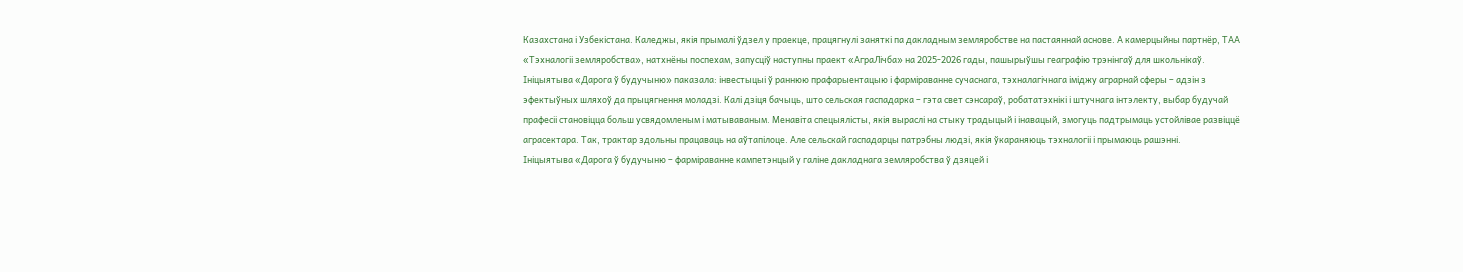Казахстана і Узбекістана. Каледжы, якія прымалі ўдзел у праекце, працягнулі заняткі па дакладным земляробстве на пастаяннай аснове. А камерцыйны партнёр, ТАА «Тэхналогіі земляробства», натхнёны поспехам, запусціў наступны праект «АграЛічба» на 2025-2026 гады, пашырыўшы геаграфію трэнінгаў для школьнікаў.
Ініцыятыва «Дарога ў будучыню» паказала: інвестыцыі ў раннюю прафарыентацыю і фарміраванне сучаснага, тэхналагічнага іміджу аграрнай сферы – адзін з эфектыўных шляхоў да прыцягнення моладзі. Калі дзіця бачыць, што сельская гаспадарка – гэта свет сэнсараў, робататэхнікі і штучнага інтэлекту, выбар будучай прафесіі становіцца больш усвядомленым і матываваным. Менавіта спецыялісты, якія выраслі на стыку традыцый і інавацый, змогуць падтрымаць устойлівае развіццё аграсектара. Так, трактар здольны працаваць на аўтапілоце. Але сельскай гаспадарцы патрэбны людзі, якія ўкараняюць тэхналогіі і прымаюць рашэнні.
Ініцыятыва «Дарога ў будучыню – фарміраванне кампетэнцый у галіне дакладнага земляробства ў дзяцей і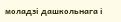моладзі дашкольнага і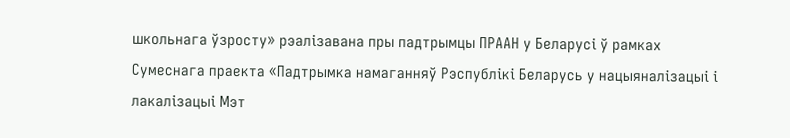школьнага ўзросту» рэалізавана пры падтрымцы ПРААН у Беларусі ў рамках Сумеснага праекта «Падтрымка намаганняў Рэспублікі Беларусь у нацыяналізацыі і лакалізацыі Мэт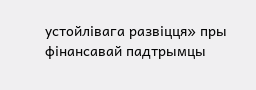устойлівага развіцця» пры фінансавай падтрымцы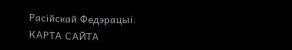Расійскай Федэрацыі.
КАРТА САЙТА